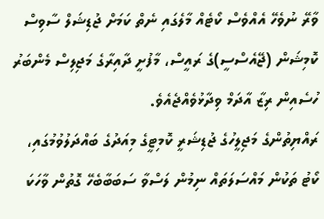ވާރޭ ނުވެހޭ އެއްވެސް ކޯޓެއް މާލެގައި ނެތް ކަމަށް ޖުޑިޝަލް ސާވިސް ކޮމިޝަން (ޖޭއެސްސީ)ގެ ރައީސް، މާފުށީ ދާއިރާގެ މަޖިލިސް މެންބަރު ހުސެއިން ރިޒާ އާދަމް ވިދާޅުވެއްޖެއެވެ.
ރައްޔިތުންގެ މަޖިލީހުގެ ޖުޑިޝަރީ ކޮމިޓީގެ މިއަދުގެ ބައްދަލުވުމުގައި، ކޯޓު ތަކުން މައްސަލަތައް ނިމުން ލަސްވާ ސަބަބާބެހޭ ގޮތުން ވާހަކަ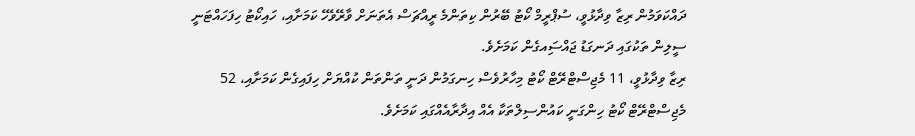ދައްކަވަމުން ރިޒާ ވިދާޅުވީ، ސުޕްރީމް ކޯޓު ބޭރުން ކިތަންމެ ރީއްޗަސް އެތަނަށް ވާރޭވެހޭ ކަމަށާއި، ހައިކޯޓު ހިފަހައްޓަނީ ސީލިން ތަކުގައި ދަނގަޑު ޖައްސަިއގެން ކަމަށެވެ.
ރިޒާ ވިދާޅުވީ، 11 މެޖިސްޓްރޭޓް ކޯޓު މިހާރުވެސް ހިނގަމުން ދަނީ ތަންތަން ކުއްޔަށް ހިފައިގެން ކަމަށާއި، 52 މެޖިސްޓްރޭޓް ކޯޓު ހިންގަނީ ކައުންސިލްތަކާ އެއް އިދާރާއެއްގައި ކަމަށެވެ.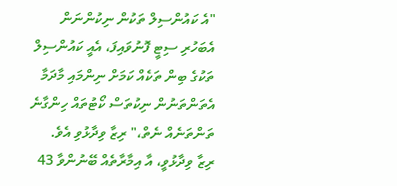"އެ ކައުންސިލް ތަކުން ނިކުންނަން އެބަހުރި ސިޓީ ފޮނުވައިފަ، އެއީ ކައުންސިލް ތަކުގެ ބިން ތަކެއް ކަމަށް ނިންމައި މާދަމާ އެތަންތަނުން ނިކުތަސް ކޯޓުތައް ހިންގާނެ ތަންތަނެއް ނެތް،" ރިޒާ ވިދާޅުވި އެވެ.
ރިޒާ ވިދާޅުވީ، އާ އިމާރާތެއް ބޭނުންވާ 43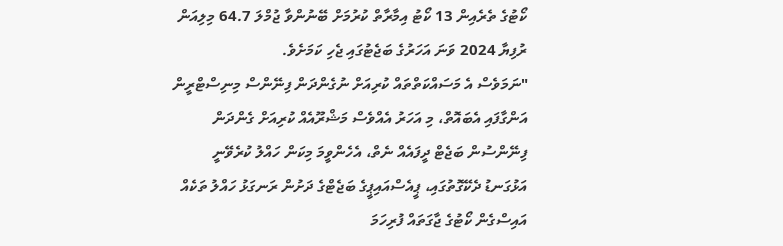ކޯޓުގެ ތެރެއިން 13 ކޯޓު އިމާރާތް ކުރުމަށް ބޭނުންވާ ޖުމްލަ 64.7 މިލިއަން ރުފިޔާ 2024 ވަނަ އަހަރުގެ ބަޖެޓުގައި ޖެހި ކަމަށެވެ.
"ނަމަވެސް އެ މަސައްކަތްތައް ކުރިއަށް ނުގެންދަން ފިނޭންސް މިނިސްޓްރީން އަންގާފައި އެބައޮތް، މި އަހަރު އެއްވެސް މަޝްރޫއެއް ކުރިއަށް ގެންދަން ފިނޭންސުން ބަޖެޓް ދީފައެއް ނެތް، އެހެންވީމަ މިކަން ހައްލު ކުރެވޭނީ އަޅުގަނޑު ދެކޭގޮތުގައި، ޕީއެސްއައިޕީގެ ބަޖެޓްގެ ދަށުން ރަނގަޅު ހައްލު ތަކެއް އައިސްގެން ކޯޓުގެ ޖާގަތައް ފުރިހަމަ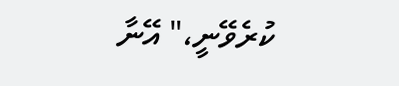ކުރެވޭނީ،" އޭނާ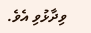ވިދާޅުވި އެވެ.